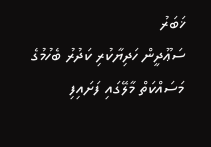ޚަބަރު
ސަޢޫދީން ހަދިޔާކުރި ކަދުރު ބެހުމުގެ މަސައްކަތް މާލޭގައި ފަށައިފި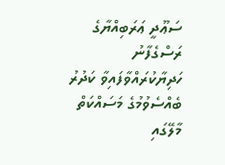ސަޢޫދީ ޢަރަބިއްޔާގެ ރަސްގެފާނު ހަދިޔާކުރައްވާފައިވާ ކަދުރު ބެއްސެވުމުގެ މަސައްކަތް މާލޭގައި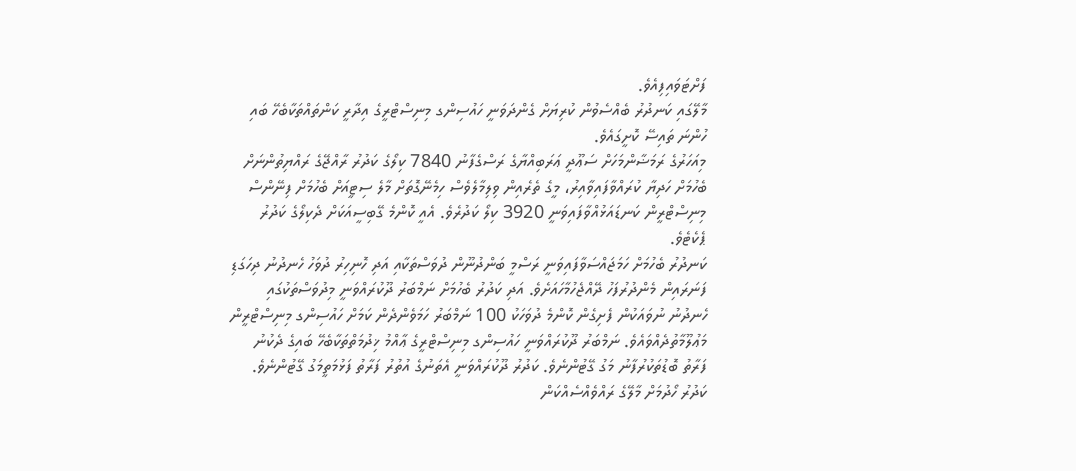ފަށްޓަވައިފިއެވެ.
މާލޭގައި ކަނދުރު ބެއްސެވުން ކުރިޔަށް ގެންދަވަނީ ހައުސިންގ މިނިސްޓްރީގެ އިދާރީ ކަންތައްތަކާބެހޭ ބައި ހުންނަ ތައިސޭ ކޮށީގައެވެ.
މިއަހަރުގެ ރަމަޟާންމަހަށް ސަޢޫދީ ޢަރަބިއްޔާގެ ރަސްގެފާނު 7840 ކިލޯގެ ކަދުރު ރާއްޖޭގެ ރައްޔިތުންނަށް ބެހުމަށް ހަދިޔާ ކުރައްވާފައިވާއިރު، މީގެ ތެރެއިން ވިލިމާލެވެސް ހިމެނޭގޮތަށް މާލެ ސިޓީއަށް ބެހުމަށް ފިނޭންސް މިނިސްޓްރީން ކަނޑައަޅުއްވާފައިވަނީ 3920 ކިލޯ ކަދުރެވެ. އެއީ ކޮންމެ ގޭބިސީއަކަށް ދެކިލޯގެ ކަދުރު ޕެކެޓެވެ.
ކަނދުރު ބެހުމަށް ހަމަޖައްސަވާފައިވަނީ ރަސްމީ ބަންދުނޫން ދުވަސްތަކާއި އަދި ހޮނިހިރު ދުވަހު ހެނދުނު ދިހަގަޑި ފަނަރައިން މެންދުރުފަހު ދޭއްޖެހުމާހައަށެވެ. އަދި ކަދުރު ބެހުމަށް ނަމްބަރު ދޫކުރައްވަނީ މިދުވަސްތަކުގައި ހެނދުނު ނުވައަކުން ފެށިގެން ކޮންމެ ދުވަހަކު 100 ނަމްބަރު ހަމަވެންދެން ކަމަށް ހައުސިންގ މިނިސްޓްރީން މަޢުލޫމާތުދެއްވައެވެ. ނަމްބަރު ދޫކުރައްވަނީ ހައުސިންގ މިނިސްޓްރީގެ ޢާއްމު ޚިދުމަތްތަކާބެހޭ ބައިގެ ދެކުނު ފަރާތު ބޮޑުތަކުރުފާނު މަގު ގޭޓުންނެވެ. ކަދުރު ދޫކުރައްވަނީ އެތަނުގެ އުތުރު ފަރާތު ފަޅުމަތީމަގު ގޭޓުންނެވެ.
ކަދުރު ހޯދުމަށް މާލޭގެ ރައްވެއްސެއްކަން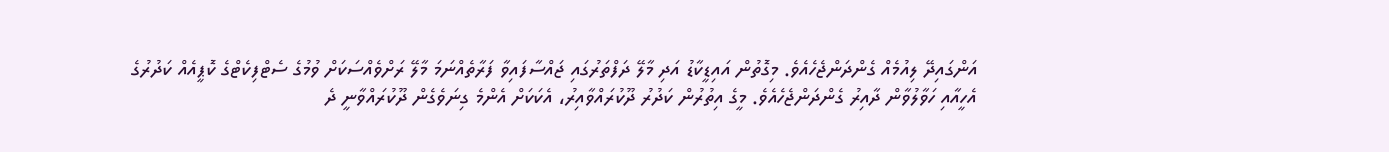އަންގައިދޭ ލިއުމެއް ގެންދަންޖެހެއެވެ. މިގޮތުން އައިޑީކާޑު އަދި މާލޭ ދަފްތަރުގައި ޖައްސާފައިވާ ފަރާތެއްނަމަ މާލޭ ރަށްވެއްސަކަށް ވުމުގެ ސެޓްފިކެޓްގެ ކޮޕީއެއް ކަދުރުގެ އެހީއާއި ހަވާލުވާން ދާއިރު ގެންދަންޖެހެއެވެ. މީގެ އިތުރުން ކަދުރު ދޫކުރައްވާއިރު، އެކަކަށް އެންމެ ގިނަވެގެން ދޫކުރައްވާނީ ދެ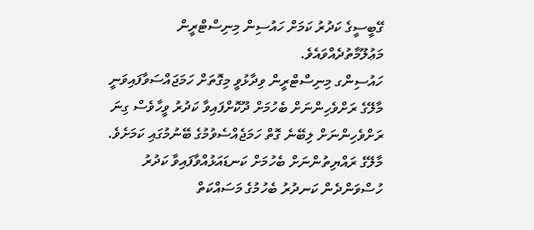ގޭބީސީގެ ކަދުރު ކަމަށް ހައުސިން މިނިސްޓްރީން މަޢުލޫމާތުދެއްވައެވެ.
ހައުސިންގ މިނިސްޓްރީން ވިދާޅުވީ މިގޮތަށް ހަމަޖައްސަވާފައިވަނީ މާލޭގެ ރަށްވެހިންނަށް ބެހުމަށް ދޫކޮށްފައިވާ ކަދުރު ވީހާވެސް ގިނަ ރަށްވެހިންނަށް ލިބޭނެ ގޮތް ހަމަޖެއްސެވުމުގެ ބޭނުމުގައި ކަމަށެވެ. މާލޭގެ ރައްޔިތުންނަށް ބެހުމަށް ކަނޑައަޅުއްވާފައިވާ ކަދުރު ހުސްވަންދެން ކަނދުރު ބެހުމުގެ މަސައްކަތް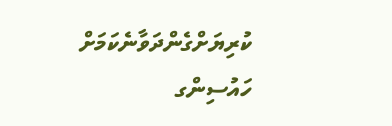ކުރިޔަށްގެންދަވާނެކަމަށް ހައުސިންގ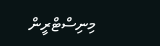މިނިސްޓްރީން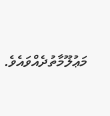މަޢުލޫމާތުދެއްވައެވެ.